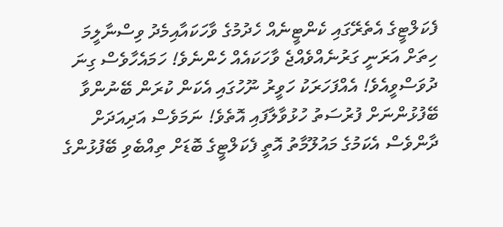ފެކަލްޓީގެ އެތެރޭގައި ކެންޓީނެއް ހެދުމުގެ ވާހަކައާއިމެދު ވިސްނާލީމަ ހިތަށް އަރަނީ ގަރުނެއްވެއްޖެ ވާހަކައެއް ހެންނެވެ! ހަމައެހާވެސް ގިނަ ދުވަސްވީއެވެ! އެއްފަހަރަކު ހަވީރު ނޫހުގައި އެކަން ކުރަން ބޭނުންވާ ބޭފުޅުންނަށް ފުރުސަތު ހުޅުވާލާފައި އޮތެވެ! ނަމަވެސް އަދިއަދަށް ދާންވެސް އެކަމުގެ މައުލޫމާތު އޮތީ ފެކަލްޓީގެ ބޮޑަށް ތިއްބެވި ބޭފުޅުންގެ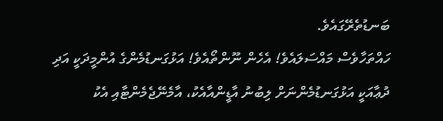ބަނޑުތެރޭގައެވެ.
ހައްތަހާވެސް މައްސަލައެވެ! އެހެން ނޫންތޯއެވެ! އަޅުގަނޑުމެންގެ އުންމީދަކީ އަދި ދުޢާއަކީ އަޅުގަނޑުމެންނަށް ލިބުނު އާޑީންއާއެކު، އާމެނޭޖެމެންޓާއި އެކު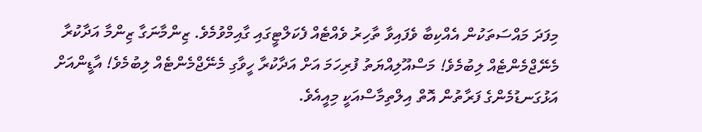މިފަދަ މައްސަތަކުން އެއްކިބާ ވެފައިވާ ތާހިރު ވެއްޓެއް ފެކަލްޓީގައި ގާއިމްވުމެވެ. ޒިންމާނަގާ ޒިންމާ އަދާކުރާ މެނޭޖްމެންޓެއް ލިބުމެވެ! މަސްއޫލިއްޔަތު ފުރިހަމަ އަށް އަދާކުރާ ހީވާގި މެނޭޖްމެންޓެއް ލިބުމެވެ! އާޑީންއަށް އަޅުގަނޑުމެންގެ ފަރާތުން އޮތް އިލްތިމާސްއަކީ މިއީއެވެ.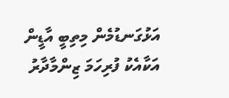އަޅުގަނޑުމެން މިތިބީ އާޑީން އަކާއެކު ފުރިހަމަ ޒިންމާދާރު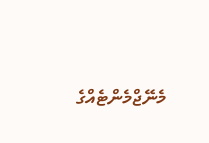މެނޭޖްމެންޓެއްގެ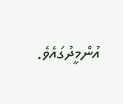އުންމީދުގައެވެ.